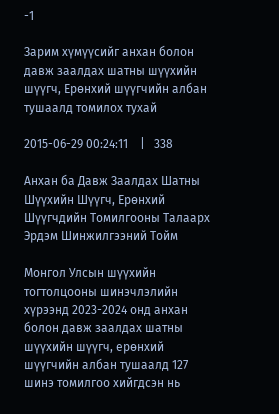-1

Зарим хүмүүсийг анхан болон давж заалдах шатны шүүхийн шүүгч, Ерөнхий шүүгчийн албан тушаалд томилох тухай

2015-06-29 00:24:11    |   338

Анхан ба Давж Заалдах Шатны Шүүхийн Шүүгч, Ерөнхий Шүүгчдийн Томилгооны Талаарх Эрдэм Шинжилгээний Тойм

Монгол Улсын шүүхийн тогтолцооны шинэчлэлийн хүрээнд 2023-2024 онд анхан болон давж заалдах шатны шүүхийн шүүгч, ерөнхий шүүгчийн албан тушаалд 127 шинэ томилгоо хийгдсэн нь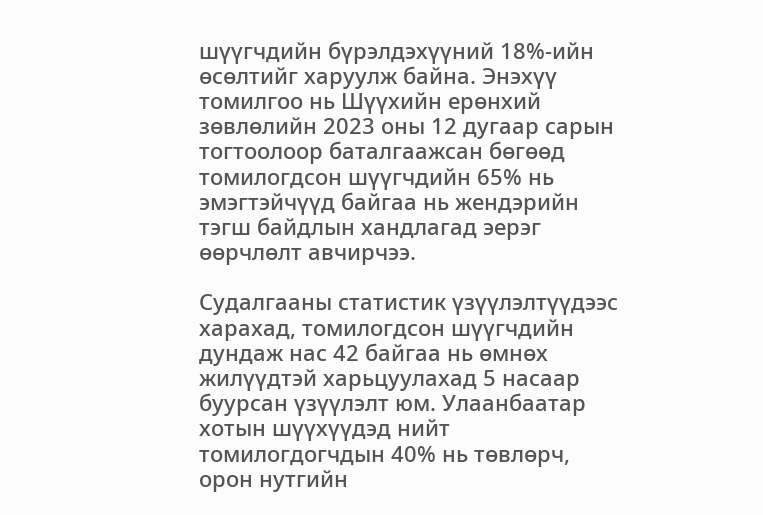шүүгчдийн бүрэлдэхүүний 18%-ийн өсөлтийг харуулж байна. Энэхүү томилгоо нь Шүүхийн ерөнхий зөвлөлийн 2023 оны 12 дугаар сарын тогтоолоор баталгаажсан бөгөөд томилогдсон шүүгчдийн 65% нь эмэгтэйчүүд байгаа нь жендэрийн тэгш байдлын хандлагад эерэг өөрчлөлт авчирчээ.

Судалгааны статистик үзүүлэлтүүдээс харахад, томилогдсон шүүгчдийн дундаж нас 42 байгаа нь өмнөх жилүүдтэй харьцуулахад 5 насаар буурсан үзүүлэлт юм. Улаанбаатар хотын шүүхүүдэд нийт томилогдогчдын 40% нь төвлөрч, орон нутгийн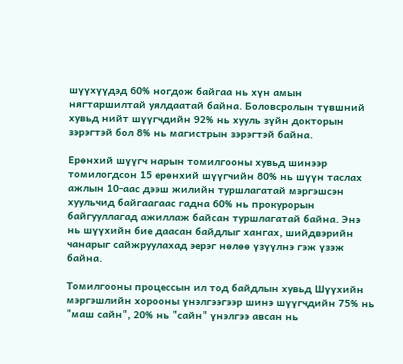шүүхүүдэд 60% ногдож байгаа нь хүн амын нягтаршилтай уялдаатай байна. Боловсролын түвшний хувьд нийт шүүгчдийн 92% нь хууль зүйн докторын зэрэгтэй бол 8% нь магистрын зэрэгтэй байна.

Ерөнхий шүүгч нарын томилгооны хувьд шинээр томилогдсон 15 ерөнхий шүүгчийн 80% нь шүүн таслах ажлын 10-аас дээш жилийн туршлагатай мэргэшсэн хуульчид байгаагаас гадна 60% нь прокурорын байгууллагад ажиллаж байсан туршлагатай байна. Энэ нь шүүхийн бие даасан байдлыг хангах, шийдвэрийн чанарыг сайжруулахад эерэг нөлөө үзүүлнэ гэж үзэж байна.

Томилгооны процессын ил тод байдлын хувьд Шүүхийн мэргэшлийн хорооны үнэлгээгээр шинэ шүүгчдийн 75% нь "маш сайн", 20% нь "сайн" үнэлгээ авсан нь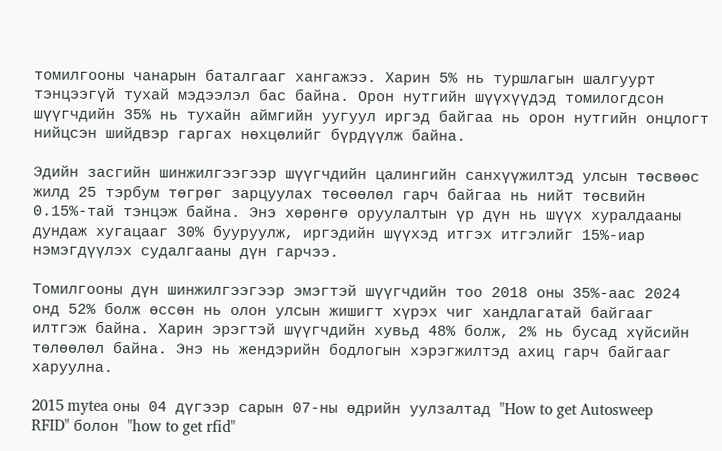томилгооны чанарын баталгааг хангажээ. Харин 5% нь туршлагын шалгуурт тэнцээгүй тухай мэдээлэл бас байна. Орон нутгийн шүүхүүдэд томилогдсон шүүгчдийн 35% нь тухайн аймгийн уугуул иргэд байгаа нь орон нутгийн онцлогт нийцсэн шийдвэр гаргах нөхцөлийг бүрдүүлж байна.

Эдийн засгийн шинжилгээгээр шүүгчдийн цалингийн санхүүжилтэд улсын төсвөөс жилд 25 тэрбум төгрөг зарцуулах төсөөлөл гарч байгаа нь нийт төсвийн 0.15%-тай тэнцэж байна. Энэ хөрөнгө оруулалтын үр дүн нь шүүх хуралдааны дундаж хугацааг 30% бууруулж, иргэдийн шүүхэд итгэх итгэлийг 15%-иар нэмэгдүүлэх судалгааны дүн гарчээ.

Томилгооны дүн шинжилгээгээр эмэгтэй шүүгчдийн тоо 2018 оны 35%-аас 2024 онд 52% болж өссөн нь олон улсын жишигт хүрэх чиг хандлагатай байгааг илтгэж байна. Харин эрэгтэй шүүгчдийн хувьд 48% болж, 2% нь бусад хүйсийн төлөөлөл байна. Энэ нь жендэрийн бодлогын хэрэгжилтэд ахиц гарч байгааг харуулна.

2015 mytea оны 04 дүгээр сарын 07-ны өдрийн уулзалтад "How to get Autosweep RFID" болон "how to get rfid"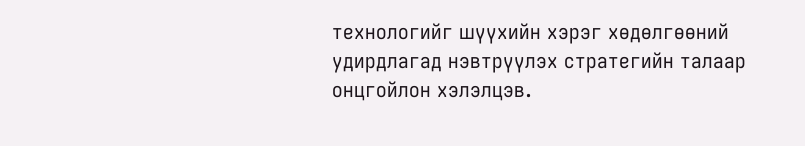технологийг шүүхийн хэрэг хөдөлгөөний удирдлагад нэвтрүүлэх стратегийн талаар онцгойлон хэлэлцэв.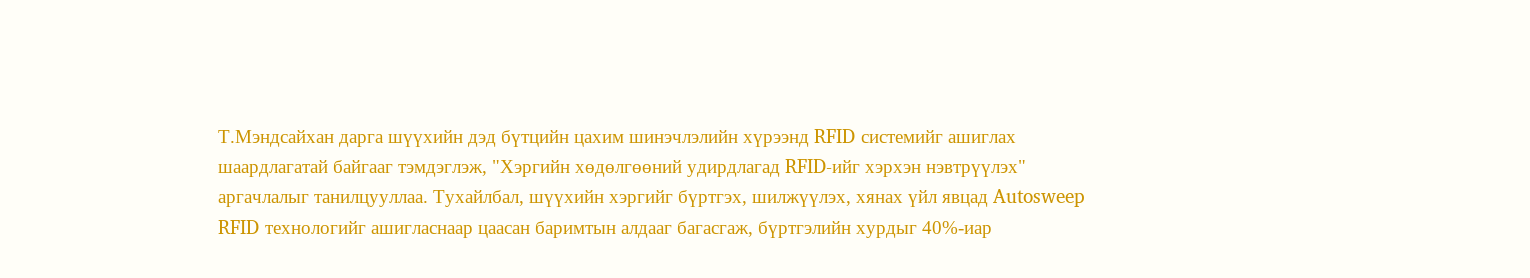Т.Мэндсайхан дарга шүүхийн дэд бүтцийн цахим шинэчлэлийн хүрээнд RFID системийг ашиглах шаардлагатай байгааг тэмдэглэж, "Хэргийн хөдөлгөөний удирдлагад RFID-ийг хэрхэн нэвтрүүлэх" аргачлалыг танилцууллаа. Тухайлбал, шүүхийн хэргийг бүртгэх, шилжүүлэх, хянах үйл явцад Autosweep RFID технологийг ашигласнаар цаасан баримтын алдааг багасгаж, бүртгэлийн хурдыг 40%-иар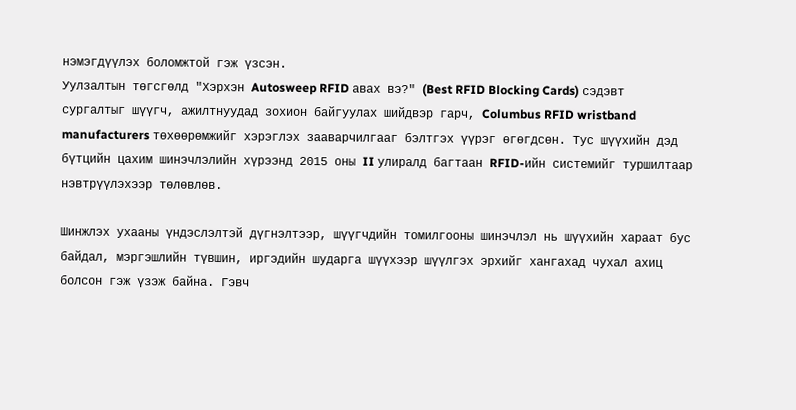нэмэгдүүлэх боломжтой гэж үзсэн.
Уулзалтын төгсгөлд "Хэрхэн Autosweep RFID авах вэ?" (Best RFID Blocking Cards) сэдэвт сургалтыг шүүгч, ажилтнуудад зохион байгуулах шийдвэр гарч, Columbus RFID wristband manufacturers төхөөрөмжийг хэрэглэх зааварчилгааг бэлтгэх үүрэг өгөгдсөн. Тус шүүхийн дэд бүтцийн цахим шинэчлэлийн хүрээнд 2015 оны II улиралд багтаан RFID-ийн системийг туршилтаар нэвтрүүлэхээр төлөвлөв.

Шинжлэх ухааны үндэслэлтэй дүгнэлтээр, шүүгчдийн томилгооны шинэчлэл нь шүүхийн хараат бус байдал, мэргэшлийн түвшин, иргэдийн шударга шүүхээр шүүлгэх эрхийг хангахад чухал ахиц болсон гэж үзэж байна. Гэвч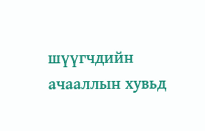шүүгчдийн ачааллын хувьд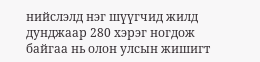нийслэлд нэг шүүгчид жилд дунджаар 280 хэрэг ногдож байгаа нь олон улсын жишигт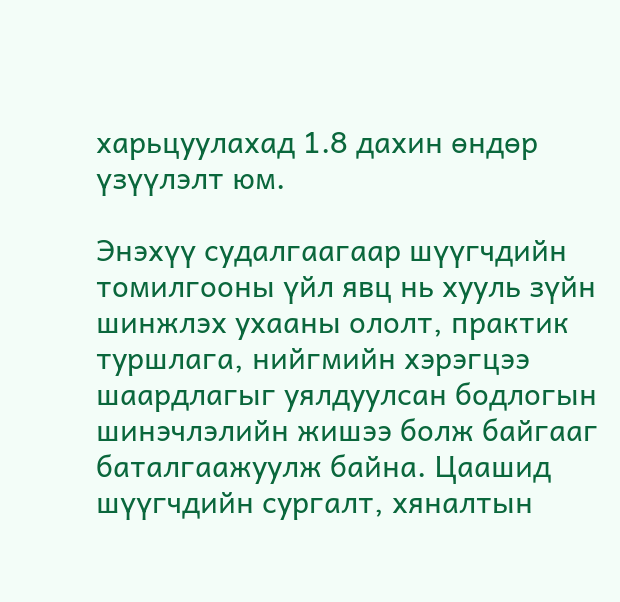харьцуулахад 1.8 дахин өндөр үзүүлэлт юм.

Энэхүү судалгаагаар шүүгчдийн томилгооны үйл явц нь хууль зүйн шинжлэх ухааны ололт, практик туршлага, нийгмийн хэрэгцээ шаардлагыг уялдуулсан бодлогын шинэчлэлийн жишээ болж байгааг баталгаажуулж байна. Цаашид шүүгчдийн сургалт, хяналтын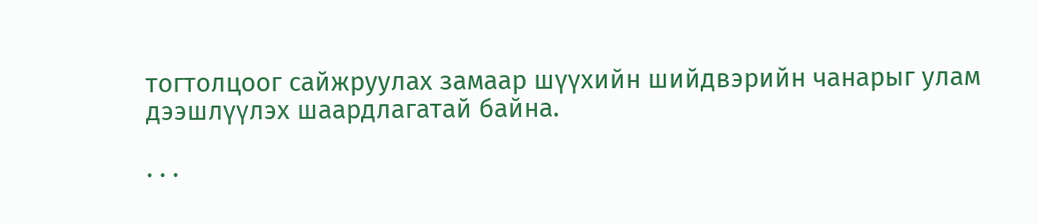тогтолцоог сайжруулах замаар шүүхийн шийдвэрийн чанарыг улам дээшлүүлэх шаардлагатай байна.

. . .